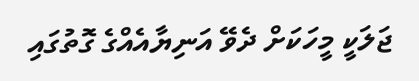ޖަލަކީ މީހަކަށް ދެވޭ އަނިޔާއެއްގެ ގޮތުގައި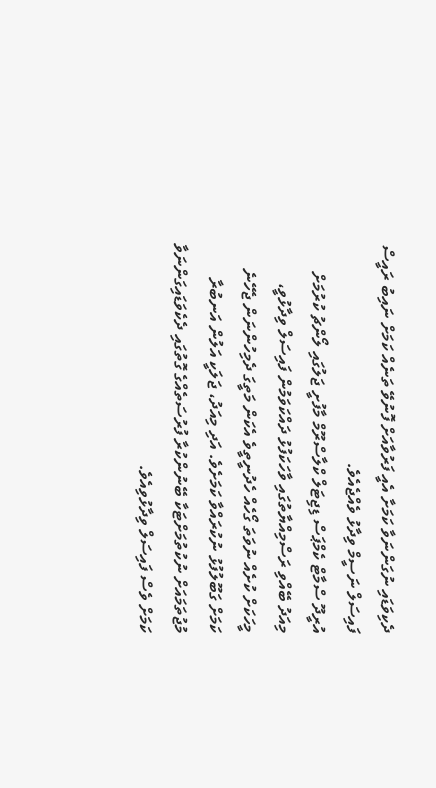ދެކިވަޑައި ނުގަންނަވާ ކަމަށާ އެއީ ފަރުވާއަށް ފޮނުވޭ ތަނެއް ކަމަށް ނައިބު ރައީސް ފައިސަލް ނަސީމް ވިދާޅު ވެއްޖެއެވެ.
އުރީދޫ ސްމާޓް ކެމްޕަސް ޑިޖިޓަލް ކްލާސްރޫމް މާފުށީ ޖަލުގައި ލޯންޗު ކުރުމަށް މިއަދު ބޭއްވި ރަސްމިއްޔާތުގައި ވާހަކަފުޅު ދައްކަވަމުން ފައިސަލް ވިދާޅުވީ، މީހަކަށް ކުށެއް ނުވަތަ ގޯހެއް ހެދުނީތީވެ އެކަން މަތީގަ ދެމިހުންނަން ޖެހޭނެ ކަމަށް ގަބޫލުފުޅު ނުކުރައްވާ ކަމަށެވެ. އަދި މިއަދު، ޖަލަކީ އަލުން އަނބުރާ މުޖުތަމައަށް ނުކުތުމަށްޓަކާ ބޭނުންކުރާ ފުރުސަތެއްގެ ގޮތުގައި ދެކެވަޑައިގަންނަވާ ކަމަށް ވެސް ފައިސަލް ވިދާޅުވިއެވެ.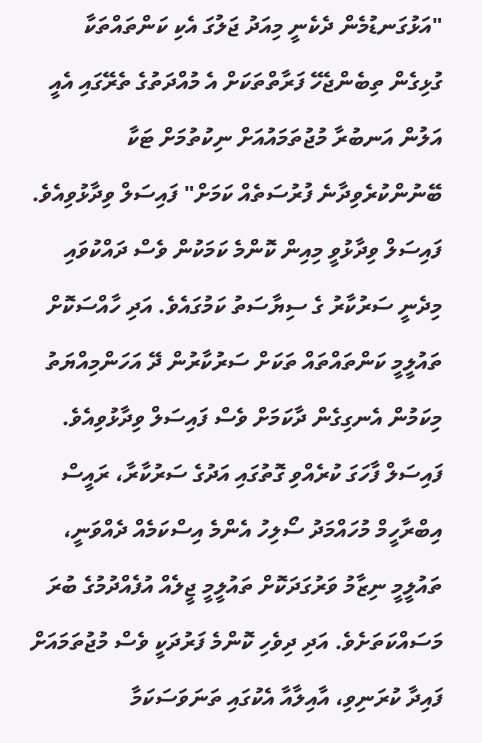"އަޅުގަނޑުމެން ދެކެނީ މިއަދު ޖަލުގަ އެކި ކަންތައްތަކާ ގުޅިގެން ތިބެންޖެހޭ ފަރާތްތަކަށް އެ މުއްދަތުގެ ތެރޭގައި އެއީ އަލުން އަނބުރާ މުޖުތަމައުއަށް ނިކުތުމަށް ޓަކާ ބޭނުންކުރެވިދާނެ ފުރުސަތެއް ކަމަށް" ފައިސަލް ވިދާޅުވިއެވެ.
ފައިސަލް ވިދާޅުވީ މިއިން ކޮންމެ ކަމަކުން ވެސް ދައްކުވައި މިދެނީ ސަރުކާރު ގެ ސިޔާސަތު ކަމުގައެވެ. އަދި ހާއްސަކޮށް ތައުލީމީ ކަންތައްތައް ތަކަށް ސަރުކާރުން ދޭ އަހަންމިއްޔަތު މިކަމުން އެނގިގެން ދާކަމަށް ވެސް ފައިސަލް ވިދާޅުވިއެވެ.
ފައިސަލް ފާހަގަ ކުރެއްވި ގޮތުގައި އަދުގެ ސަރުކާރާ، ރައީސް އިބްރާހީމް މުހައްމަދު ސޯލިހު އެންމެ އިސްކަމެއް ދެއްވަނީ، ތައުލީމީ ނިޒާމު ވަރުގަދަކޮށް ތައުލީމީ ޖީލެއް އުފެއްދުމުގެ ބުރަ މަސައްކަތަށެވެ. އަދި ދިވެހި ކޮންމެ ފަރުދަކީ ވެސް މުޖުތަމައަށް ފައިދާ ކުރަނިވި، އާއިލާއާ އެކުގައި ތަނަވަސަކަމާ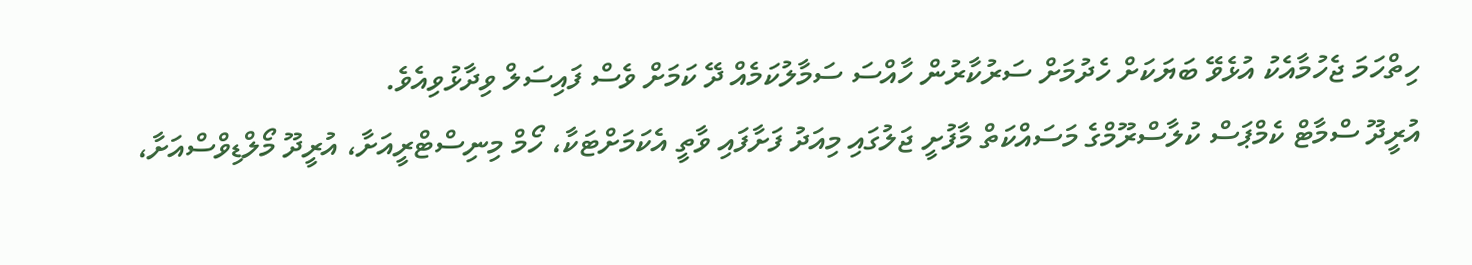ހިތްހަމަ ޖެހުމާއެކު އުޅެވޭ ބަޔަކަށް ހެދުމަށް ސަރުކާރުން ހާއްސަ ސަމާލުކަމެއް ދޭ ކަމަށް ވެސް ފައިސަލް ވިދާޅުވިއެވެ.
އުރީދޫ ސްމާޓް ކެމްޕަސް ކުލާސްރޫމްގެ މަސައްކަތް މާފުށީ ޖަލުގައި މިއަދު ފަށާފައި ވާތީ އެކަމަށްޓަކާ، ހޯމް މިނިސްޓްރީއަށާ، އުރީދޫ މޯލްޑިވްސްއަށާ،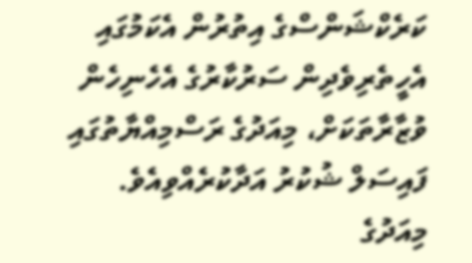ކަރެކްޝަންސްގެ އިތުރުން އެކަމުގައި އެހީތެރިވެދިން ސަރުކާރުގެ އެހެނިހެން ވުޒާރާތަކަށް، މިއަދުގެ ރަސްމިއްޔާތުގައި ފައިސަލް ޝުކުރު އަދާކުރެއްވިއެވެ.
މިއަދުގެ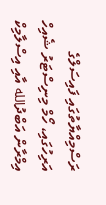ރަސްމިއްޔާތުގައި ފައިސަލްގެ އަރިހުގައި، ހޯމް މިނިސްޓަރު ޝެއިހް އިމްރާން އަބްދުالله އާއި އިސްލާމިކް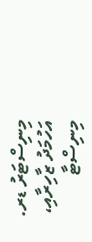މިނިސްޓަރު ޑރ. އަހުމަދު ޒާހިރާއި، މިނިސްޓާ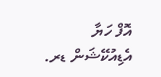އޮފް ހަޔާ އެޑިއުކޭޝަން ޑރ.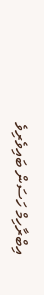އިބްރާހިމް ހަސަން ބައިވެރިވެ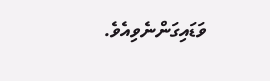ވަޑައިގަންނެވިއެވެ.